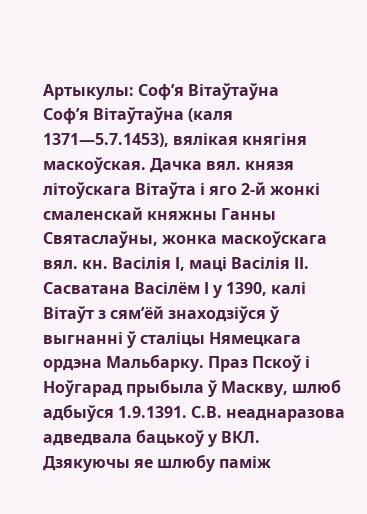Артыкулы: Соф’я Вітаўтаўна
Соф’я Вітаўтаўна (каля 1371—5.7.1453), вялікая княгіня маскоўская. Дачка вял. князя літоўскага Вітаўта і яго 2-й жонкі смаленскай княжны Ганны Святаслаўны, жонка маскоўскага вял. кн. Васілія І, маці Васілія ІІ. Сасватана Васілём І у 1390, калі Вітаўт з сям’ёй знаходзіўся ў выгнанні ў сталіцы Нямецкага ордэна Мальбарку. Праз Пскоў і Ноўгарад прыбыла ў Маскву, шлюб адбыўся 1.9.1391. С.В. неаднаразова адведвала бацькоў у ВКЛ. Дзякуючы яе шлюбу паміж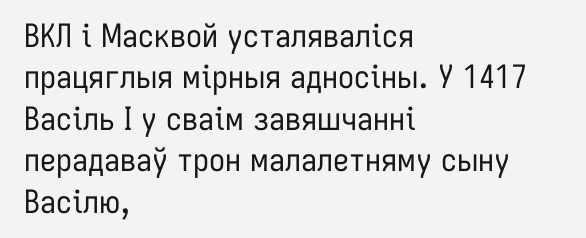ВКЛ і Масквой усталяваліся працяглыя мірныя адносіны. У 1417 Васіль І у сваім завяшчанні перадаваў трон малалетняму сыну Васілю,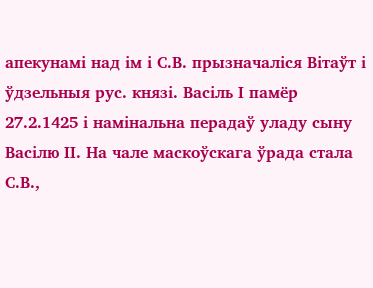апекунамі над ім і С.В. прызначаліся Вітаўт і ўдзельныя рус. князі. Васіль І памёр 27.2.1425 і намінальна перадаў уладу сыну Васілю ІІ. На чале маскоўскага ўрада стала С.В.,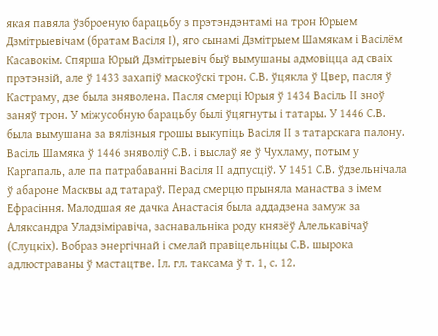якая павяла ўзброеную барацьбу з прэтэндэнтамі на трон Юрыем Дзмітрыевічам (братам Васіля І), яго сынамі Дзмітрыем Шамякам і Васілём Касавокім. Спярша Юрый Дзмітрыевіч быў вымушаны адмовіцца ад сваіх прэтэнзій, але ў 1433 захапіў маскоўскі трон. С.В. ўцякла ў Цвер, пасля ў Кастраму, дзе была зняволена. Пасля смерці Юрыя ў 1434 Васіль ІІ зноў заняў трон. У міжусобную барацьбу былі ўцягнуты і татары. У 1446 С.В. была вымушана за вялізныя грошы выкупіць Васіля ІІ з татарскага палону. Васіль Шамяка ў 1446 зняволіў С.В. і выслаў яе ў Чухламу, потым у Каргапаль, але па патрабаванні Васіля ІІ адпусціў. У 1451 С.В. ўдзельнічала ў абароне Масквы ад татараў. Перад смерцю прыняла манаства з імем Ефрасіння. Малодшая яе дачка Анастасія была аддадзена замуж за Аляксандра Уладзіміравіча, заснавальніка роду князёў Алелькавічаў (Слуцкіх). Вобраз энергічнай і смелай правіцельніцы С.В. шырока адлюстраваны ў мастацтве. Іл. гл. таксама ў т. 1, с. 12.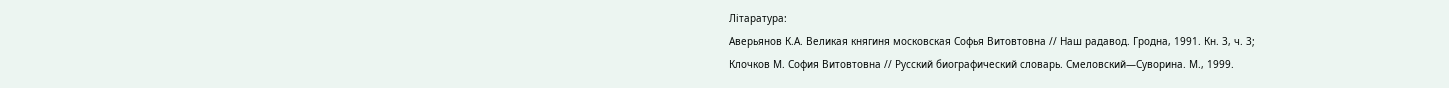Літаратура:
Аверьянов К.А. Великая княгиня московская Софья Витовтовна // Наш радавод. Гродна, 1991. Кн. 3, ч. 3;
Клочков М. София Витовтовна // Русский биографический словарь. Смеловский—Суворина. М., 1999.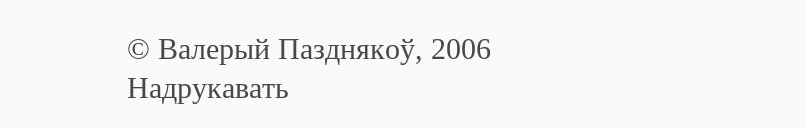© Валерый Пазднякоў, 2006
Надрукавать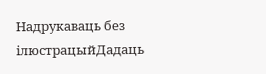Надрукаваць без ілюстрацыйДадаць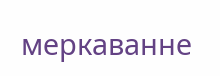меркаванне